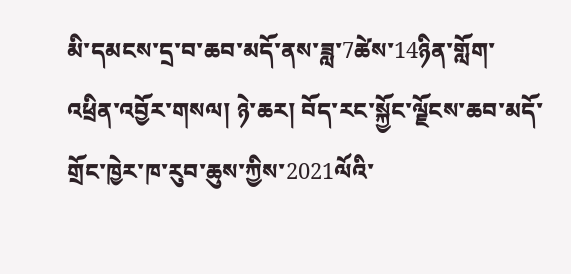མི་དམངས་དྲ་བ་ཆབ་མདོ་ནས་ཟླ་7ཚེས་14ཉིན་གློག་འཕྲིན་འབྱོར་གསལ། ཉེ་ཆར། བོད་རང་སྐྱོང་ལྗོངས་ཆབ་མདོ་གྲོང་ཁྱེར་ཁ་རུབ་ཆུས་ཀྱིས་2021ལོའི་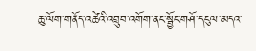ཆུ་ལོག་གནོད་འཚེའི་འབྲུབ་འགོག་ནང་སྦྱོང་གཤོ་དངུལ་མདའ་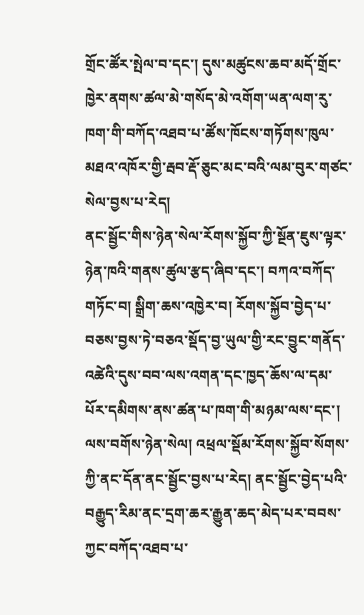གྲོང་ཚོར་སྤེལ་བ་དང་། དུས་མཚུངས་ཆབ་མདོ་གྲོང་ཁྱེར་ནགས་ཚལ་མེ་གསོད་མེ་འགོག་ཡན་ལག་རུ་ཁག་གི་བཀོད་འཐབ་པ་ཚོས་ཁོངས་གཏོགས་ཁུལ་མཐའ་འཁོར་གྱི་རྦབ་རྡོ་ཅུང་མང་བའི་ལམ་བུར་གཙང་སེལ་བྱས་པ་རེད།
ནང་སྦྱོང་གིས་ཉེན་སེལ་རོགས་སྐྱོབ་ཀྱི་སྔོན་ཇུས་ལྟར་ཉེན་ཁའི་གནས་ཚུལ་རྩད་ཞིབ་དང་། བཀའ་བཀོད་གཏོང་བ། སྒྲིག་ཆས་འཁྱེར་བ། རོགས་སྐྱོབ་བྱེད་པ་བཅས་བྱས་ཏེ་བཅའ་སྡོད་བྱ་ཡུལ་གྱི་རང་བྱུང་གནོད་འཚེའི་དུས་བབ་ལས་འགན་དང་ཁྱད་ཆོས་ལ་དམ་པོར་དམིགས་ནས་ཚན་པ་ཁག་གི་མཉམ་ལས་དང་། ལས་བགོས་ཉེན་སེལ། འཕྲལ་སྡོམ་རོགས་སྐྱོབ་སོགས་ཀྱི་ནང་དོན་ནང་སྦྱོང་བྱས་པ་རེད། ནང་སྦྱོང་བྱེད་པའི་བརྒྱུད་རིམ་ནང་དྲག་ཆར་རྒྱུན་ཆད་མེད་པར་བབས་ཀྱང་བཀོད་འཐབ་པ་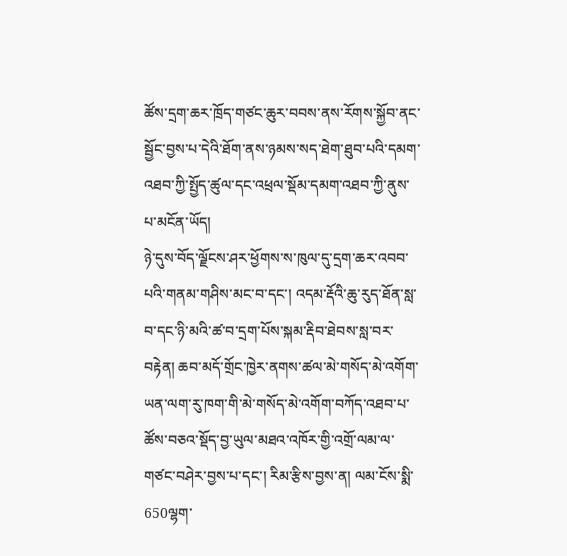ཚོས་དྲག་ཆར་ཁྲོད་གཙང་ཆུར་བབས་ནས་རོགས་སྐྱོབ་ནང་སྦྱོང་བྱས་པ་དེའི་ཐོག་ནས་ཉམས་སད་ཐེག་ཐུབ་པའི་དམག་འཐབ་ཀྱི་སྤྱོད་ཚུལ་དང་འཕྲལ་སྡོམ་དམག་འཐབ་ཀྱི་ནུས་པ་མངོན་ཡོད།
ཉེ་དུས་བོད་ལྗོངས་ཤར་ཕྱོགས་ས་ཁུལ་དུ་དྲག་ཆར་འབབ་པའི་གནམ་གཤིས་མང་བ་དང་། འདམ་རྡོའི་ཆུ་རུད་ཐོན་སླ་བ་དང་ཉི་མའི་ཚ་བ་དྲག་པོས་སྐམ་རྡིབ་ཐེབས་སླ་བར་བརྟེན། ཆབ་མདོ་གྲོང་ཁྱེར་ནགས་ཚལ་མེ་གསོད་མེ་འགོག་ཡན་ལག་རུ་ཁག་གི་མེ་གསོད་མེ་འགོག་བཀོད་འཐབ་པ་ཚོས་བཅའ་སྡོད་བྱ་ཡུལ་མཐའ་འཁོར་གྱི་འགྲོ་ལམ་ལ་གཙང་བཤེར་བྱས་པ་དང་། རིམ་རྩིས་བྱས་ན། ལམ་ངོས་སྨི་650ལྷག་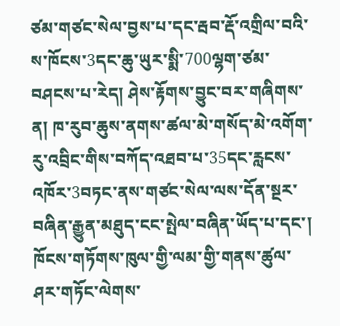ཙམ་གཙང་སེལ་བྱས་པ་དང་རྦབ་རྡོ་འགྲིལ་བའི་ས་ཁོངས་3དང་ཆུ་ཡུར་སྨི་700ལྷག་ཙམ་བཤངས་པ་རེད། ཤེས་རྟོགས་བྱུང་བར་གཞིགས་ན། ཁ་རུབ་ཆུས་ནགས་ཚལ་མེ་གསོད་མེ་འགོག་རུ་འབྲིང་གིས་བཀོད་འཐབ་པ་35དང་རླངས་འཁོར་3བཏང་ནས་གཙང་སེལ་ལས་དོན་སྔར་བཞིན་རྒྱུན་མཐུད་ངང་སྤེལ་བཞིན་ཡོད་པ་དང་། ཁོངས་གཏོགས་ཁུལ་གྱི་ལམ་གྱི་གནས་ཚུལ་ཤར་གཏོང་ལེགས་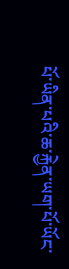པོ་ཡིན་པའི་ཆ་རྐྱེན་ཡག་པོ་ཡོང་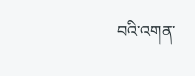བའི་འགན་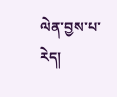ལེན་བྱས་པ་རེད།